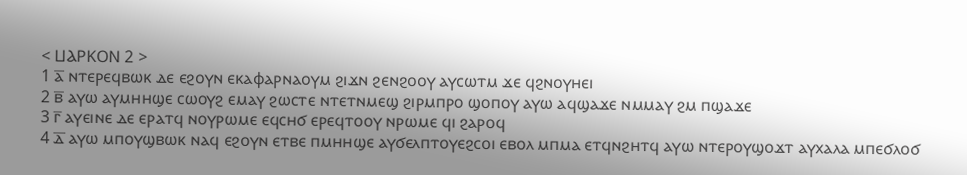< ⳘⲀⲢⲔⲞⲚ 2 >
1 ⲁ̅ ⲛⲧⲉⲣⲉϥⲃⲱⲕ ⲇⲉ ⲉϩⲟⲩⲛ ⲉⲕⲁⲫⲁⲣⲛⲁⲟⲩⲙ ϩⲓϫⲛ ϩⲉⲛϩⲟⲟⲩ ⲁⲩⲥⲱⲧⲙ ϫⲉ ϥϩⲛⲟⲩⲏⲉⲓ
2 ⲃ̅ ⲁⲩⲱ ⲁⲩⲙⲏⲏϣⲉ ⲥⲱⲟⲩϩ ⲉⲙⲁⲩ ϩⲱⲥⲧⲉ ⲛⲧⲉⲧⲛⲙⲉϣ ϩⲓⲣⲙⲡⲣⲟ ϣⲟⲡⲟⲩ ⲁⲩⲱ ⲁϥϣⲁϫⲉ ⲛⲙⲙⲁⲩ ϩⲙ ⲡϣⲁϫⲉ
3 ⲅ̅ ⲁⲩⲉⲓⲛⲉ ⲇⲉ ⲉⲣⲁⲧϥ ⲛⲟⲩⲣⲱⲙⲉ ⲉϥⲥⲏϭ ⲉⲣⲉϥⲧⲟⲟⲩ ⲛⲣⲱⲙⲉ ϥⲓ ϩⲁⲣⲟϥ
4 ⲇ̅ ⲁⲩⲱ ⲙⲡⲟⲩϣⲃⲱⲕ ⲛⲁϥ ⲉϩⲟⲩⲛ ⲉⲧⲃⲉ ⲡⲙⲏⲏϣⲉ ⲁⲩϭⲉⲗⲡⲧⲟⲩⲉϩⲥⲟⲓ ⲉⲃⲟⲗ ⲙⲡⲙⲁ ⲉⲧϥⲛϩⲏⲧϥ ⲁⲩⲱ ⲛⲧⲉⲣⲟⲩϣⲟϫⲧ ⲁⲩⲭⲁⲗⲁ ⲙⲡⲉϭⲗⲟϭ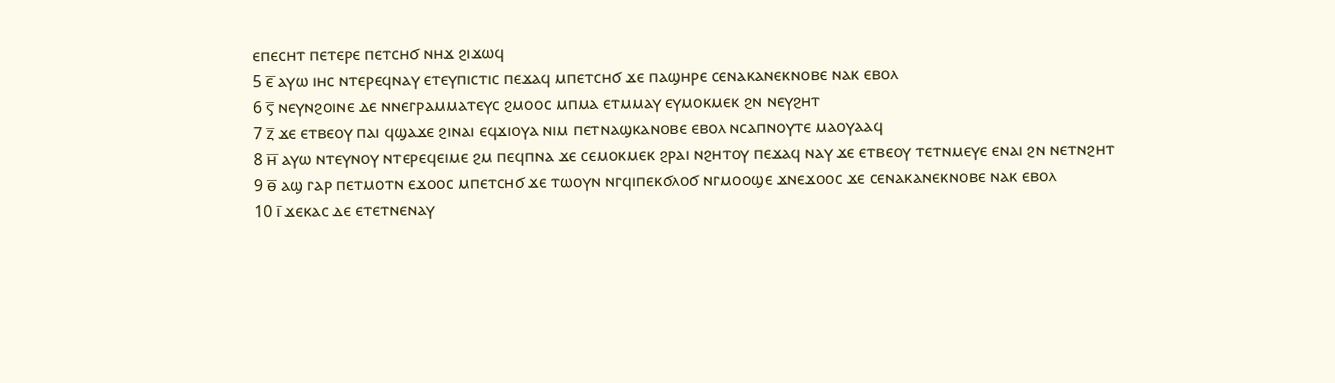ⲉⲡⲉⲥⲏⲧ ⲡⲉⲧⲉⲣⲉ ⲡⲉⲧⲥⲏϭ ⲛⲏϫ ϩⲓϫⲱϥ
5 ⲉ̅ ⲁⲩⲱ ⲓⲏⲥ ⲛⲧⲉⲣⲉϥⲛⲁⲩ ⲉⲧⲉⲩⲡⲓⲥⲧⲓⲥ ⲡⲉϫⲁϥ ⲙⲡⲉⲧⲥⲏϭ ϫⲉ ⲡⲁϣⲏⲣⲉ ⲥⲉⲛⲁⲕⲁⲛⲉⲕⲛⲟⲃⲉ ⲛⲁⲕ ⲉⲃⲟⲗ
6 ⲋ̅ ⲛⲉⲩⲛϩⲟⲓⲛⲉ ⲇⲉ ⲛⲛⲉⲅⲣⲁⲙⲙⲁⲧⲉⲩⲥ ϩⲙⲟⲟⲥ ⲙⲡⲙⲁ ⲉⲧⲙⲙⲁⲩ ⲉⲩⲙⲟⲕⲙⲉⲕ ϩⲛ ⲛⲉⲩϩⲏⲧ
7 ⲍ̅ ϫⲉ ⲉⲧⲃⲉⲟⲩ ⲡⲁⲓ ϥϣⲁϫⲉ ϩⲓⲛⲁⲓ ⲉϥϫⲓⲟⲩⲁ ⲛⲓⲙ ⲡⲉⲧⲛⲁϣⲕⲁⲛⲟⲃⲉ ⲉⲃⲟⲗ ⲛⲥⲁⲡⲛⲟⲩⲧⲉ ⲙⲁⲟⲩⲁⲁϥ
8 ⲏ̅ ⲁⲩⲱ ⲛⲧⲉⲩⲛⲟⲩ ⲛⲧⲉⲣⲉϥⲉⲓⲙⲉ ϩⲙ ⲡⲉϥⲡⲛⲁ ϫⲉ ⲥⲉⲙⲟⲕⲙⲉⲕ ϩⲣⲁⲓ ⲛϩⲏⲧⲟⲩ ⲡⲉϫⲁϥ ⲛⲁⲩ ϫⲉ ⲉⲧⲃⲉⲟⲩ ⲧⲉⲧⲛⲙⲉⲩⲉ ⲉⲛⲁⲓ ϩⲛ ⲛⲉⲧⲛϩⲏⲧ
9 ⲑ̅ ⲁϣ ⲅⲁⲣ ⲡⲉⲧⲙⲟⲧⲛ ⲉϫⲟⲟⲥ ⲙⲡⲉⲧⲥⲏϭ ϫⲉ ⲧⲱⲟⲩⲛ ⲛⲅϥⲓⲡⲉⲕϭⲗⲟϭ ⲛⲅⲙⲟⲟϣⲉ ϫⲛⲉϫⲟⲟⲥ ϫⲉ ⲥⲉⲛⲁⲕⲁⲛⲉⲕⲛⲟⲃⲉ ⲛⲁⲕ ⲉⲃⲟⲗ
10 ⲓ̅ ϫⲉⲕⲁⲥ ⲇⲉ ⲉⲧⲉⲧⲛⲉⲛⲁⲩ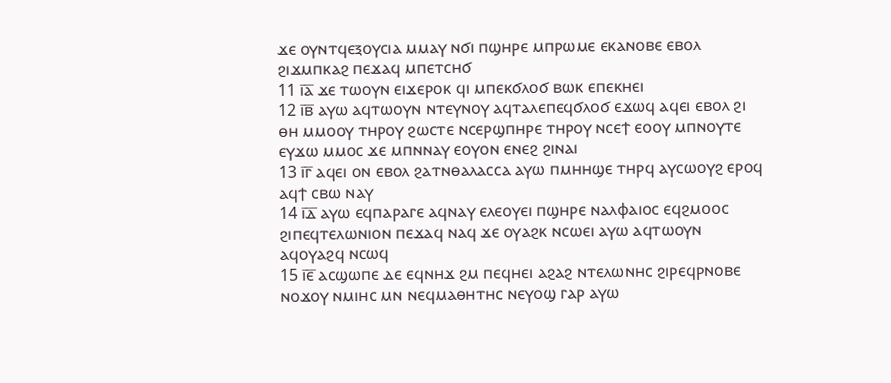ϫⲉ ⲟⲩⲛⲧϥⲉⲝⲟⲩⲥⲓⲁ ⲙⲙⲁⲩ ⲛϭⲓ ⲡϣⲏⲣⲉ ⲙⲡⲣⲱⲙⲉ ⲉⲕⲁⲛⲟⲃⲉ ⲉⲃⲟⲗ ϩⲓϫⲙⲡⲕⲁϩ ⲡⲉϫⲁϥ ⲙⲡⲉⲧⲥⲏϭ
11 ⲓ̅ⲁ̅ ϫⲉ ⲧⲱⲟⲩⲛ ⲉⲓϫⲉⲣⲟⲕ ϥⲓ ⲙⲡⲉⲕϭⲗⲟϭ ⲃⲱⲕ ⲉⲡⲉⲕⲏⲉⲓ
12 ⲓ̅ⲃ̅ ⲁⲩⲱ ⲁϥⲧⲱⲟⲩⲛ ⲛⲧⲉⲩⲛⲟⲩ ⲁϥⲧⲁⲗⲉⲡⲉϥϭⲗⲟϭ ⲉϫⲱϥ ⲁϥⲉⲓ ⲉⲃⲟⲗ ϩⲓ ⲑⲏ ⲙⲙⲟⲟⲩ ⲧⲏⲣⲟⲩ ϩⲱⲥⲧⲉ ⲛⲥⲉⲣϣⲡⲏⲣⲉ ⲧⲏⲣⲟⲩ ⲛⲥⲉϯ ⲉⲟⲟⲩ ⲙⲡⲛⲟⲩⲧⲉ ⲉⲩϫⲱ ⲙⲙⲟⲥ ϫⲉ ⲙⲡⲛⲛⲁⲩ ⲉⲟⲩⲟⲛ ⲉⲛⲉϩ ϩⲓⲛⲁⲓ
13 ⲓ̅ⲅ̅ ⲁϥⲉⲓ ⲟⲛ ⲉⲃⲟⲗ ϩⲁⲧⲛⲑⲁⲗⲁⲥⲥⲁ ⲁⲩⲱ ⲡⲙⲏⲏϣⲉ ⲧⲏⲣϥ ⲁⲩⲥⲱⲟⲩϩ ⲉⲣⲟϥ ⲁϥϯ ⲥⲃⲱ ⲛⲁⲩ
14 ⲓ̅ⲇ̅ ⲁⲩⲱ ⲉϥⲡⲁⲣⲁⲅⲉ ⲁϥⲛⲁⲩ ⲉⲗⲉⲟⲩⲉⲓ ⲡϣⲏⲣⲉ ⲛⲁⲗⲫⲁⲓⲟⲥ ⲉϥϩⲙⲟⲟⲥ ϩⲓⲡⲉϥⲧⲉⲗⲱⲛⲓⲟⲛ ⲡⲉϫⲁϥ ⲛⲁϥ ϫⲉ ⲟⲩⲁϩⲕ ⲛⲥⲱⲉⲓ ⲁⲩⲱ ⲁϥⲧⲱⲟⲩⲛ ⲁϥⲟⲩⲁϩϥ ⲛⲥⲱϥ
15 ⲓ̅ⲉ̅ ⲁⲥϣⲱⲡⲉ ⲇⲉ ⲉϥⲛⲏϫ ϩⲙ ⲡⲉϥⲏⲉⲓ ⲁϩⲁϩ ⲛⲧⲉⲗⲱⲛⲏⲥ ϩⲓⲣⲉϥⲣⲛⲟⲃⲉ ⲛⲟϫⲟⲩ ⲛⲙⲓⲏⲥ ⲙⲛ ⲛⲉϥⲙⲁⲑⲏⲧⲏⲥ ⲛⲉⲩⲟϣ ⲅⲁⲣ ⲁⲩⲱ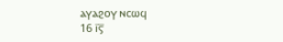ⲁⲩⲁϩⲟⲩ ⲛⲥⲱϥ
16 ⲓ̅ⲋ̅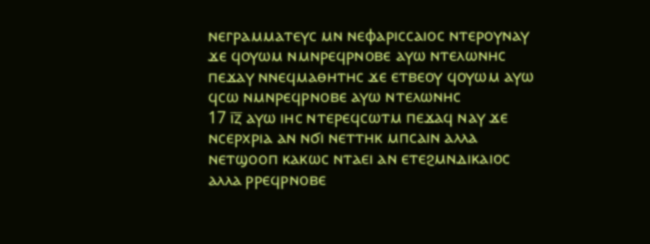ⲛⲉⲅⲣⲁⲙⲙⲁⲧⲉⲩⲥ ⲙⲛ ⲛⲉⲫⲁⲣⲓⲥⲥⲁⲓⲟⲥ ⲛⲧⲉⲣⲟⲩⲛⲁⲩ ϫⲉ ϥⲟⲩⲱⲙ ⲛⲙⲛⲣⲉϥⲣⲛⲟⲃⲉ ⲁⲩⲱ ⲛⲧⲉⲗⲱⲛⲏⲥ ⲡⲉϫⲁⲩ ⲛⲛⲉϥⲙⲁⲑⲏⲧⲏⲥ ϫⲉ ⲉⲧⲃⲉⲟⲩ ϥⲟⲩⲱⲙ ⲁⲩⲱ ϥⲥⲱ ⲛⲙⲛⲣⲉϥⲣⲛⲟⲃⲉ ⲁⲩⲱ ⲛⲧⲉⲗⲱⲛⲏⲥ
17 ⲓ̅ⲍ̅ ⲁⲩⲱ ⲓⲏⲥ ⲛⲧⲉⲣⲉϥⲥⲱⲧⲙ ⲡⲉϫⲁϥ ⲛⲁⲩ ϫⲉ ⲛⲥⲉⲣⲭⲣⲓⲁ ⲁⲛ ⲛϭⲓ ⲛⲉⲧⲧⲏⲕ ⲙⲡⲥⲁⲓⲛ ⲁⲗⲗⲁ ⲛⲉⲧϣⲟⲟⲡ ⲕⲁⲕⲱⲥ ⲛⲧⲁⲉⲓ ⲁⲛ ⲉⲧⲉϩⲙⲛⲇⲓⲕⲁⲓⲟⲥ ⲁⲗⲗⲁ ⲣⲣⲉϥⲣⲛⲟⲃⲉ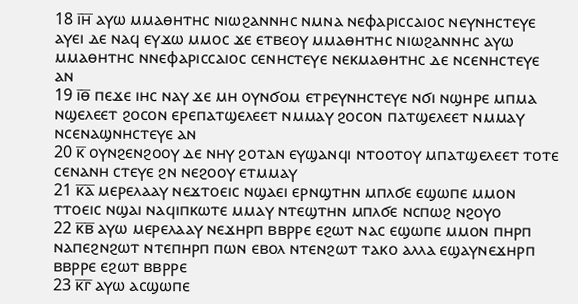18 ⲓ̅ⲏ̅ ⲁⲩⲱ ⲙⲙⲁⲑⲏⲧⲏⲥ ⲛⲓⲱϩⲁⲛⲛⲏⲥ ⲛⲙⲛⲁ ⲛⲉⲫⲁⲣⲓⲥⲥⲁⲓⲟⲥ ⲛⲉⲩⲛⲏⲥⲧⲉⲩⲉ ⲁⲩⲉⲓ ⲇⲉ ⲛⲁϥ ⲉⲩϫⲱ ⲙⲙⲟⲥ ϫⲉ ⲉⲧⲃⲉⲟⲩ ⲙⲙⲁⲑⲏⲧⲏⲥ ⲛⲓⲱϩⲁⲛⲛⲏⲥ ⲁⲩⲱ ⲙⲙⲁⲑⲏⲧⲏⲥ ⲛⲛⲉⲫⲁⲣⲓⲥⲥⲁⲓⲟⲥ ⲥⲉⲛⲏⲥⲧⲉⲩⲉ ⲛⲉⲕⲙⲁⲑⲏⲧⲏⲥ ⲇⲉ ⲛⲥⲉⲛⲏⲥⲧⲉⲩⲉ ⲁⲛ
19 ⲓ̅ⲑ̅ ⲡⲉϫⲉ ⲓⲏⲥ ⲛⲁⲩ ϫⲉ ⲙⲏ ⲟⲩⲛϭⲟⲙ ⲉⲧⲣⲉⲩⲛⲏⲥⲧⲉⲩⲉ ⲛϭⲓ ⲛϣⲏⲣⲉ ⲙⲡⲙⲁ ⲛϣⲉⲗⲉⲉⲧ ϩⲟⲥⲟⲛ ⲉⲣⲉⲡⲁⲧϣⲉⲗⲉⲉⲧ ⲛⲙⲙⲁⲩ ϩⲟⲥⲟⲛ ⲡⲁⲧϣⲉⲗⲉⲉⲧ ⲛⲙⲙⲁⲩ ⲛⲥⲉⲛⲁϣⲛⲏⲥⲧⲉⲩⲉ ⲁⲛ
20 ⲕ̅ ⲟⲩⲛϩⲉⲛϩⲟⲟⲩ ⲇⲉ ⲛⲏⲩ ϩⲟⲧⲁⲛ ⲉⲩϣⲁⲛϥⲓ ⲛⲧⲟⲟⲧⲟⲩ ⲙⲡⲁⲧϣⲉⲗⲉⲉⲧ ⲧⲟⲧⲉ ⲥⲉⲛⲁⲛⲏ ⲥⲧⲉⲩⲉ ϩⲛ ⲛⲉϩⲟⲟⲩ ⲉⲧⲙⲙⲁⲩ
21 ⲕ̅ⲁ̅ ⲙⲉⲣⲉⲗⲁⲁⲩ ⲛⲉϫⲧⲟⲉⲓⲥ ⲛϣⲁⲉⲓ ⲉⲣⲛϣⲧⲏⲛ ⲙⲡⲗϭⲉ ⲉϣⲱⲡⲉ ⲙⲙⲟⲛ ⲧⲧⲟⲉⲓⲥ ⲛϣⲁⲓ ⲛⲁϥⲓⲡⲕⲱⲧⲉ ⲙⲙⲁⲩ ⲛⲧⲉϣⲧⲏⲛ ⲙⲡⲗϭⲉ ⲛⲥⲡⲱϩ ⲛϩⲟⲩⲟ
22 ⲕ̅ⲃ̅ ⲁⲩⲱ ⲙⲉⲣⲉⲗⲁⲁⲩ ⲛⲉϫⲏⲣⲡ ⲃⲃⲣⲣⲉ ⲉϩⲱⲧ ⲛⲁⲥ ⲉϣⲱⲡⲉ ⲙⲙⲟⲛ ⲡⲏⲣⲡ ⲛⲁⲡⲉϩⲛϩⲱⲧ ⲛⲧⲉⲡⲏⲣⲡ ⲡⲱⲛ ⲉⲃⲟⲗ ⲛⲧⲉⲛϩⲱⲧ ⲧⲁⲕⲟ ⲁⲗⲗⲁ ⲉϣⲁⲩⲛⲉϫⲏⲣⲡ ⲃⲃⲣⲣⲉ ⲉϩⲱⲧ ⲃⲃⲣⲣⲉ
23 ⲕ̅ⲅ̅ ⲁⲩⲱ ⲁⲥϣⲱⲡⲉ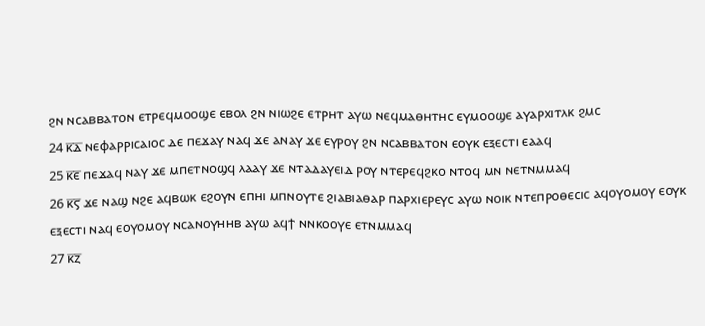ϩⲛ ⲛⲥⲁⲃⲃⲁⲧⲟⲛ ⲉⲧⲣⲉϥⲙⲟⲟϣⲉ ⲉⲃⲟⲗ ϩⲛ ⲛⲓⲱϩⲉ ⲉⲧⲣⲏⲧ ⲁⲩⲱ ⲛⲉϥⲙⲁⲑⲏⲧⲏⲥ ⲉⲩⲙⲟⲟϣⲉ ⲁⲩⲁⲣⲭⲓⲧⲗⲕ ϩⲙⲥ
24 ⲕ̅ⲇ̅ ⲛⲉⲫⲁⲣⲣⲓⲥⲁⲓⲟⲥ ⲇⲉ ⲡⲉϫⲁⲩ ⲛⲁϥ ϫⲉ ⲁⲛⲁⲩ ϫⲉ ⲉⲩⲣⲟⲩ ϩⲛ ⲛⲥⲁⲃⲃⲁⲧⲟⲛ ⲉⲟⲩⲕ ⲉⲝⲉⲥⲧⲓ ⲉⲁⲁϥ
25 ⲕ̅ⲉ̅ ⲡⲉϫⲁϥ ⲛⲁⲩ ϫⲉ ⲙⲡⲉⲧⲛⲟϣϥ ⲗⲁⲁⲩ ϫⲉ ⲛⲧⲁⲇⲁⲩⲉⲓⲇ ⲣⲟⲩ ⲛⲧⲉⲣⲉϥϩⲕⲟ ⲛⲧⲟϥ ⲙⲛ ⲛⲉⲧⲛⲙⲙⲁϥ
26 ⲕ̅ⲋ̅ ϫⲉ ⲛⲁϣ ⲛϩⲉ ⲁϥⲃⲱⲕ ⲉϩⲟⲩⲛ ⲉⲡⲏⲓ ⲙⲡⲛⲟⲩⲧⲉ ϩⲓⲁⲃⲓⲁⲑⲁⲣ ⲡⲁⲣⲭⲓⲉⲣⲉⲩⲥ ⲁⲩⲱ ⲛⲟⲓⲕ ⲛⲧⲉⲡⲣⲟⲑⲉⲥⲓⲥ ⲁϥⲟⲩⲟⲙⲟⲩ ⲉⲟⲩⲕ ⲉⲝⲉⲥⲧⲓ ⲛⲁϥ ⲉⲟⲩⲟⲙⲟⲩ ⲛⲥⲁⲛⲟⲩⲏⲏⲃ ⲁⲩⲱ ⲁϥϯ ⲛⲛⲕⲟⲟⲩⲉ ⲉⲧⲛⲙⲙⲁϥ
27 ⲕ̅ⲍ̅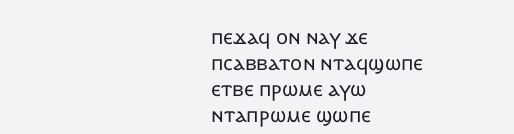ⲡⲉϫⲁϥ ⲟⲛ ⲛⲁⲩ ϫⲉ ⲡⲥⲁⲃⲃⲁⲧⲟⲛ ⲛⲧⲁϥϣⲱⲡⲉ ⲉⲧⲃⲉ ⲡⲣⲱⲙⲉ ⲁⲩⲱ ⲛⲧⲁⲡⲣⲱⲙⲉ ϣⲱⲡⲉ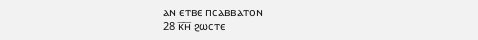ⲁⲛ ⲉⲧⲃⲉ ⲡⲥⲁⲃⲃⲁⲧⲟⲛ
28 ⲕ̅ⲏ̅ ϩⲱⲥⲧⲉ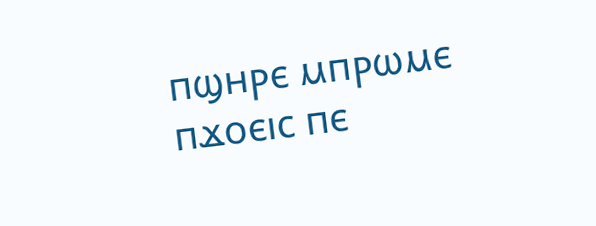ⲡϣⲏⲣⲉ ⲙⲡⲣⲱⲙⲉ ⲡϫⲟⲉⲓⲥ ⲡⲉ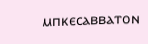ⲙⲡⲕⲉⲥⲁⲃⲃⲁⲧⲟⲛ